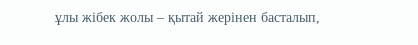ұлы жібек жолы – қытай жерінен басталып,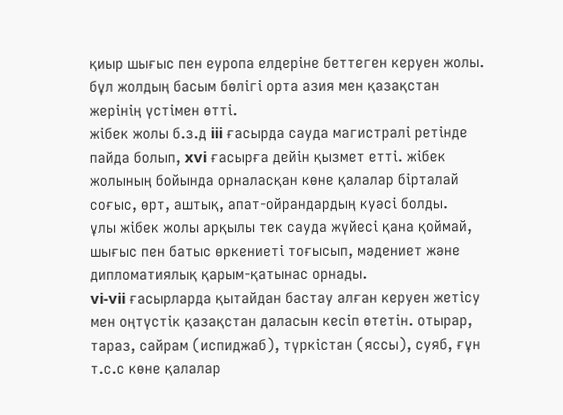қиыр шығыс пен еуропа елдеріне беттеген керуен жолы. бұл жолдың басым бөлігі орта азия мен қазақстан жерінің үстімен өтті.
жібек жолы б.з.д iii ғасырда сауда магистралі ретінде пайда болып, xvi ғасырға дейін қызмет етті. жібек жолының бойында орналасқан көне қалалар бірталай соғыс, өрт, аштық, апат-ойрандардың куәсі болды.
ұлы жібек жолы арқылы тек сауда жүйесі қана қоймай, шығыс пен батыс өркениеті тоғысып, мәдениет және дипломатиялық қарым-қатынас орнады.
vi-vii ғасырларда қытайдан бастау алған керуен жетісу мен оңтүстік қазақстан даласын кесіп өтетін. отырар, тараз, сайрам (испиджаб), түркістан (яссы), суяб, ғұн т.с.с көне қалалар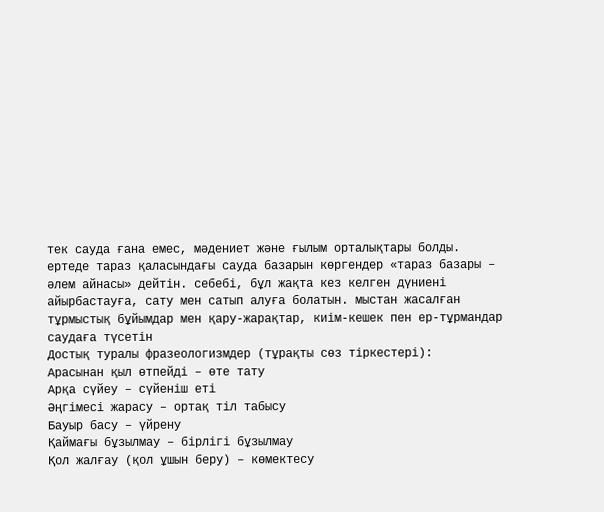тек сауда ғана емес, мәдениет және ғылым орталықтары болды.
ертеде тараз қаласындағы сауда базарын көргендер «тараз базары – әлем айнасы» дейтін. себебі, бұл жақта кез келген дүниені айырбастауға, сату мен сатып алуға болатын. мыстан жасалған тұрмыстық бұйымдар мен қару-жарақтар, киім-кешек пен ер-тұрмандар саудаға түсетін
Достық туралы фразеологизмдер (тұрақты сөз тіркестері):
Арасынан қыл өтпейді – өте тату
Арқа сүйеу – сүйеніш еті
Әңгімесі жарасу – ортақ тіл табысу
Бауыр басу – үйрену
Қаймағы бұзылмау – бірлігі бұзылмау
Қол жалғау (қол ұшын беру) – көмектесу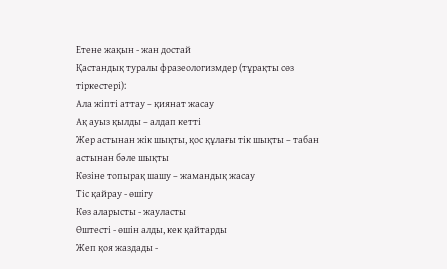Етене жақын - жан достай
Қастандық туралы фразеологизмдер (тұрақты сөз тіркестері):
Ала жіпті аттау – қиянат жасау
Ақ ауыз қылды – алдап кетті
Жер астынан жік шықты, қос құлағы тік шықты – табан астынан бәле шықты
Көзіне топырақ шашу – жамандық жасау
Тіс қайрау - өшігу
Көз аларысты - жауласты
Өштесті - өшін алды, кек қайтарды
Жеп қоя жаздады -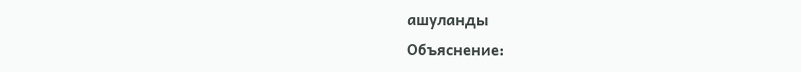ашуланды
Объяснение: